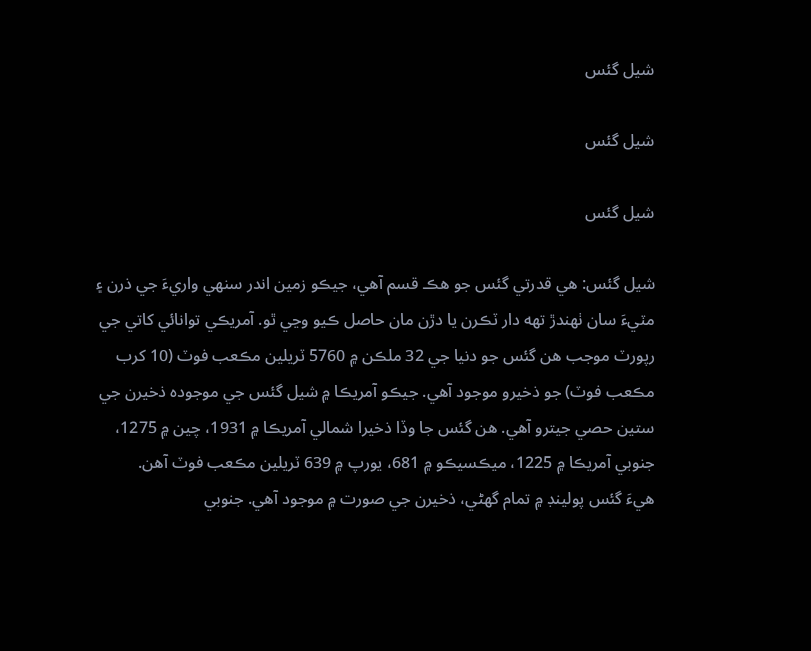شيل گئس

شيل گئس

شيل گئس

شيل گئس: هي قدرتي گئس جو هڪ قسم آهي، جيڪو زمين اندر سنهي واريءَ جي ذرن ۽ مٽيءَ سان ٺهندڙ تهه دار ٽڪرن يا دڙن مان حاصل ڪيو وڃي ٿو. آمريڪي توانائي کاتي جي رپورٽ موجب هن گئس جو دنيا جي 32 ملڪن ۾ 5760 ٽريلين مڪعب فوٽ (10 کرب مڪعب فوٽ) جو ذخيرو موجود آهي. جيڪو آمريڪا ۾ شيل گئس جي موجوده ذخيرن جي ستين حصي جيترو آهي. هن گئس جا وڏا ذخيرا شمالي آمريڪا ۾ 1931، چين ۾ 1275، جنوبي آمريڪا ۾ 1225، ميڪسيڪو ۾ 681، يورپ ۾ 639 ٽريلين مڪعب فوٽ آهن.
هيءَ گئس پولينڊ ۾ تمام گهڻي، ذخيرن جي صورت ۾ موجود آهي. جنوبي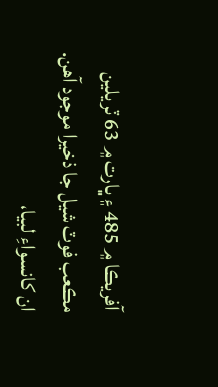آفريڪا ۾ 485 ۽ ڀارت ۾ 63 ٽريلين مڪعب فوٽ شيل جا ذخيرا موجود آهن. ان کانسواءِ لبيا،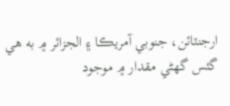ارجنٽائن، جنوبي آمريڪا ۽ الجزائر ۾ به هي گئس گهڻي مقدار ۾ موجود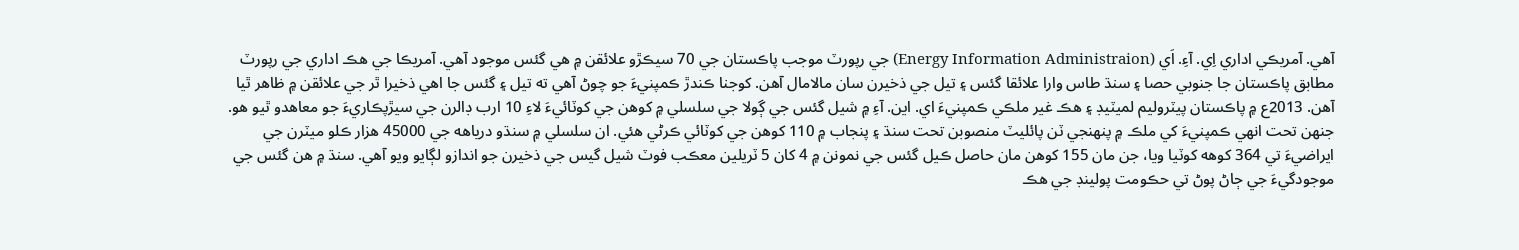آهي. آمريڪي اداري اِي. آءِ. اَي (Energy Information Administraion) جي رپورٽ موجب پاڪستان جي 70 سيڪڙو علائقن ۾ هي گئس موجود آهي. آمريڪا جي هڪ اداري جي رپورٽ مطابق پاڪستان جا جنوبي حصا ۽ سنڌ طاس وارا علائقا گئس ۽ تيل جي ذخيرن سان مالامال آهن. کوجنا ڪندڙ ڪمپنيءَ جو چوڻ آهي ته تيل ۽ گئس جا اهي ذخيرا ٿر جي علائقن ۾ ظاهر ٿيا آهن. 2013ع ۾ پاڪستان پيٽروليم لميٽيڊ ۽ هڪ غير ملڪي ڪمپنيءَ اي. اين. آءِ ۾ شيل گئس جي ڳولا جي سلسلي ۾ کوهن جي کوٽائيءَ لاءِ 10 ارب ڊالرن جي سيڙپڪاريءَ جو معاهدو ٿيو هو. جنهن تحت انهي ڪمپنيءَ کي ملڪ ۾ پنهنجي ٽن پائليٽ منصوبن تحت سنڌ ۽ پنجاب ۾ 110 کوهن جي کوٽائي ڪرڻي هئي. ان سلسلي ۾ سنڌو درياهه جي 45000 هزار ڪلو ميٽرن جي ايراضيءَ تي 364 کوهه کوٽيا ويا، جن مان 155 کوهن مان حاصل ڪيل گئس جي نمونن ۾ 4 کان 5 ٽريلين معڪب فوٽ شيل گيس جي ذخيرن جو اندازو لڳايو ويو آهي. سنڌ ۾ هن گئس جي موجودگيءَ جي ڄاڻ پوڻ تي حڪومت پولينڊ جي هڪ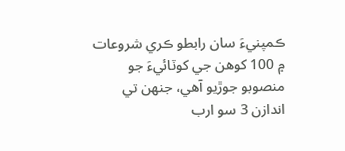ڪمپنيءَ سان رابطو ڪري شروعات ۾ 100 کوهن جي کوٽائيءَ جو منصوبو جوڙيو آهي، جنهن تي اندازن 3 سو ارب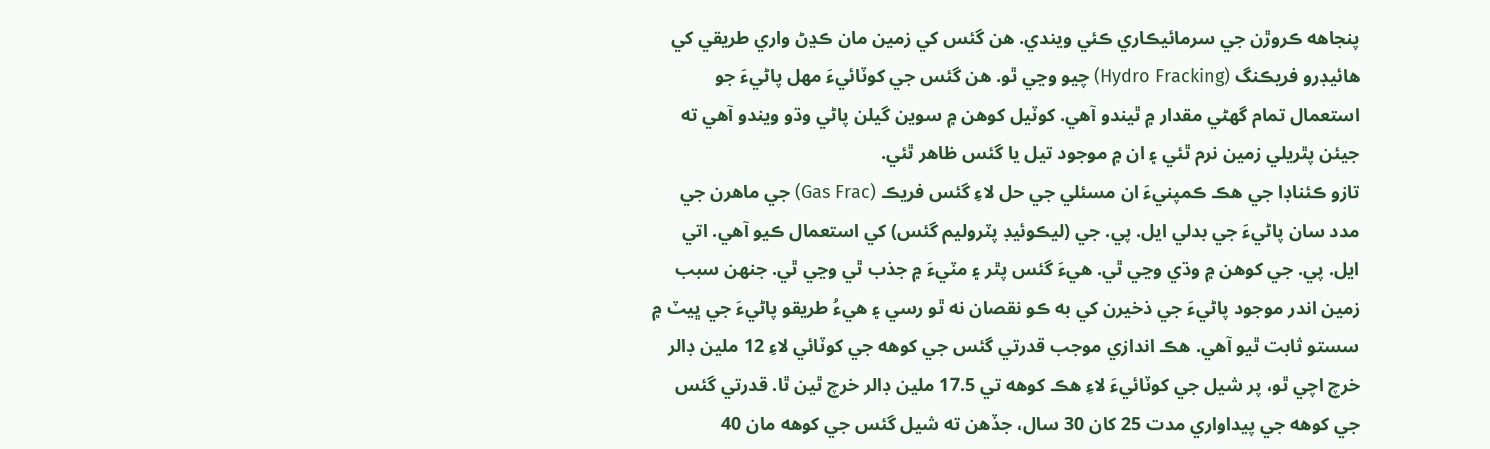پنجاهه ڪروڙن جي سرمائيڪاري ڪئي ويندي. هن گئس کي زمين مان ڪڍڻ واري طريقي کي هائيڊرو فريڪنگ (Hydro Fracking) چيو وڃي ٿو. هن گئس جي کوٽائيءَ مهل پاڻيءَ جو استعمال تمام گهڻي مقدار ۾ ٿيندو آهي. کوٽيل کوهن ۾ سوين گيلن پاڻي وڌو ويندو آهي ته جيئن پٿريلي زمين نرم ٿئي ۽ ان ۾ موجود تيل يا گئس ظاهر ٿئي.
تازو ڪئناڊا جي هڪ ڪمپنيءَ ان مسئلي جي حل لاءِ گئس فريڪ (Gas Frac) جي ماهرن جي مدد سان پاڻيءَ جي بدلي ايل. پي. جي (ليڪوئيڊ پٽروليم گئس) کي استعمال ڪيو آهي. اتي ايل. پي. جي کوهن ۾ وڌي وڃي ٿي. هيءَ گئس پٿر ۽ مٽيءَ ۾ جذب ٿي وڃي ٿي. جنهن سبب زمين اندر موجود پاڻيءَ جي ذخيرن کي به ڪو نقصان نه ٿو رسي ۽ هيءُ طريقو پاڻيءَ جي ڀيٽ ۾ سستو ثابت ٿيو آهي. هڪ اندازي موجب قدرتي گئس جي کوهه جي کوٽائي لاءِ 12 ملين ڊالر خرچ اچي ٿو، پر شيل جي کوٽائيءَ لاءِ هڪ کوهه تي 17.5 ملين ڊالر خرچ ٿين ٿا. قدرتي گئس جي کوهه جي پيداواري مدت 25 کان 30 سال، جڏهن ته شيل گئس جي کوهه مان 40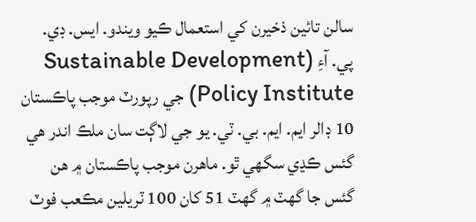سالن تائين ذخيرن کي استعمال ڪيو ويندو. ايس. ڊي. پي. آءِ (Sustainable Development Policy Institute) جي رپورٽ موجب پاڪستان 10 ڊالر ايم. ايم. بي. ٽي. يو جي لاڳت سان ملڪ اندر هي گئس ڪڍي سگهي ٿو. ماهرن موجب پاڪستان ۾ هن گئس جا گهٽ ۾ گهٽ 51 کان 100 ٽريلين مڪعب فوٽ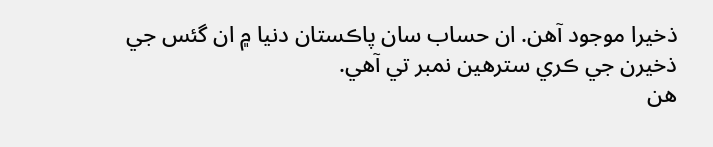ذخيرا موجود آهن. ان حساب سان پاڪستان دنيا ۾ ان گئس جي ذخيرن جي ڪري سترهين نمبر تي آهي.
هن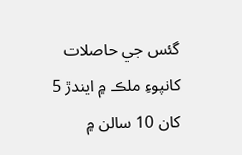گئس جي حاصلات کانپوءِ ملڪ ۾ ايندڙ 5 کان 10 سالن ۾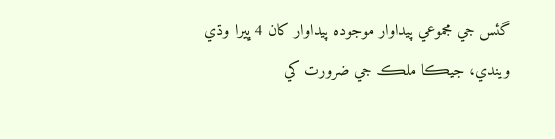گئس جي مجموعي پيداوار موجوده پيداوار کان 4 ڀيرا وڌي ويندي، جيڪا ملڪ جي ضرورت کي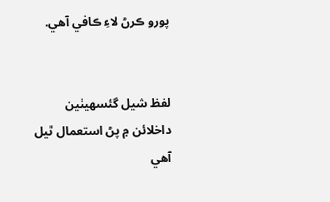پورو ڪرڻ لاءِ ڪافي آهي.


لفظ شيل گئسھيٺين داخلائن ۾ پڻ استعمال ٿيل آھي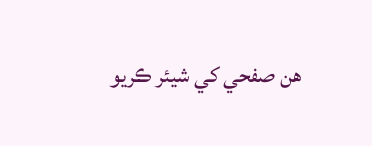هن صفحي کي شيئر ڪريو